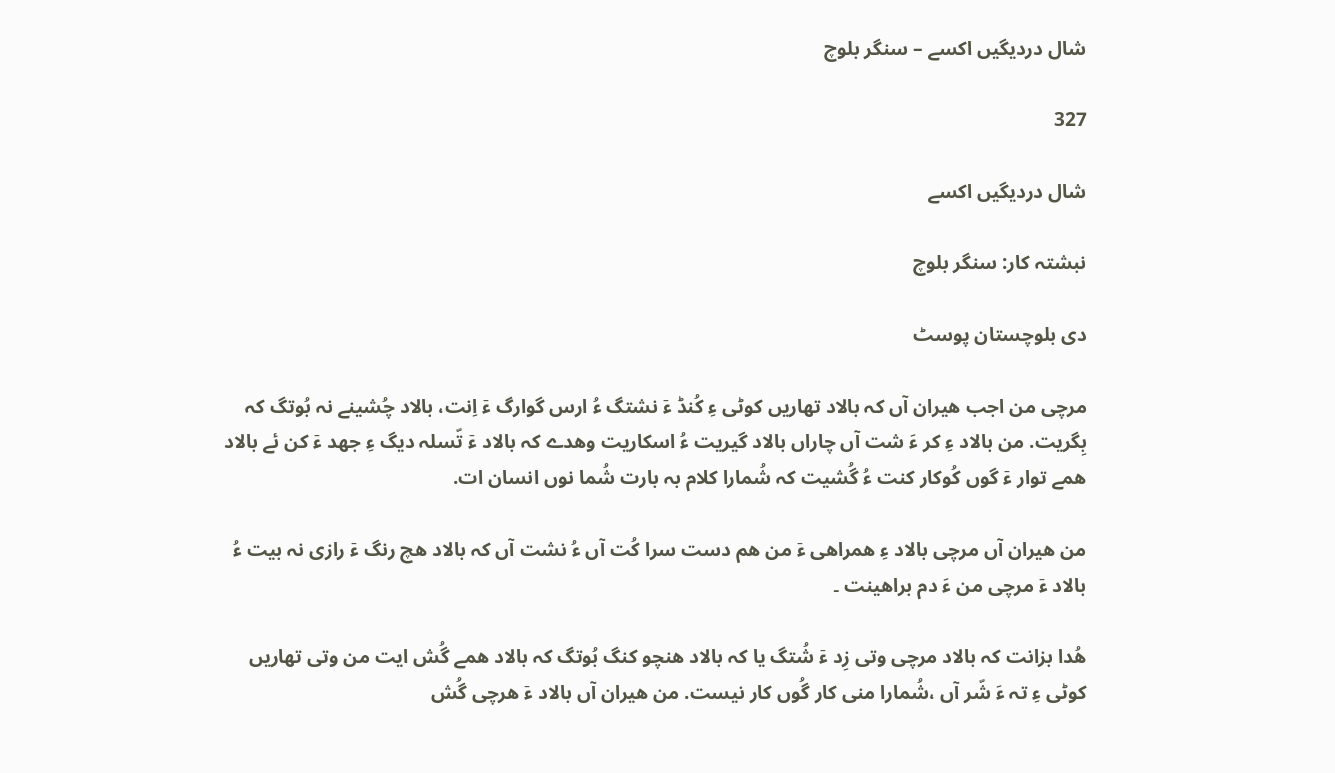شال دردیگیں اکسے – سنگر بلوچ

327

شال دردیگیں اکسے

نبشتہ کار: سنگر بلوچ

دی بلوچستان پوسٹ

مرچی من اجب ھیران آں کہ بالاد تھاریں کوٹی ءِ کُنڈ ءٙ نشتگ ءُ ارس گوارگ ءٙ اِنت، بالاد چُشینے نہ بُوتگ کہ بِگریت. من بالاد ءِ کر ءَ شت آں چاراں بالاد گیریت ءُ اسکاریت وھدے کہ بالاد ءٙ تّسلہ دیگ ءِ جھد ءٙ کن ئے بالاد ھمے توار ءٙ گوں کُوکار کنت ءُ گُشیت کہ شُمارا کلام بہ بارت شُما نوں انسان ات.

من ھیران آں مرچی بالاد ءِ ھمراھی ءٙ من ھم دست سرا کُت آں ءُ نشت آں کہ بالاد ھچ رنگ ءٙ رازی نہ بیت ءُ بالاد ءٙ مرچی من ءَ دم براھینت ۔

ھُدا بزانت کہ بالاد مرچی وتی زِد ءٙ شُتگ یا کہ بالاد ھنچو کنگ بُوتگ کہ بالاد ھمے گُش ایت من وتی تھاریں کوٹی ءِ تہ ءَ شّر آں ،شُمارا منی کار گُوں کار نیست. من ھیران آں بالاد ءٙ ھرچی گُش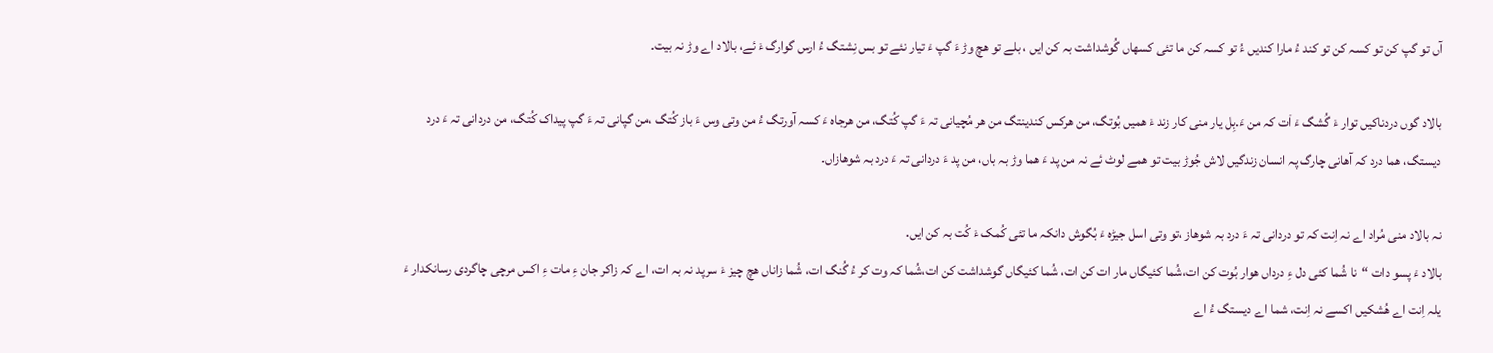آں تو گپ کن تو کسہ کن تو کند ءُ مارا کندیں ءُ تو کسہ کن ما تئی کسھاں گُوشداشت بہ کن ایں ، بلے تو ھچ وڑ ءَ گپ ءٙ تیار نئے تو بس نِشتگ ءُ ارس گوارگ ءٙ ئے، بالاد اے وڑ نہ بیت۔

بالاد گوں دردناکیں توار ءٙ گُشگ ءٙ اٙت کہ من ءَ.بِل یار منی کار زند ءٙ ھمیں بُوتگ، من ھرکس کندینتگ من ھر مُچیانی تہ ءَ گپ کُتگ، من ھرجاہ ءَ کسہ آورتگ ءُ من وتی وس ءَ باز کُتگ ،من گپانی تہ ءَ گپ پیداک کُتگ، من دردانی تہ ءَ درد دیستگ، ھما درد کہ آھانی چارگ پہ انسان زندگیں لاش جُوڑ بیت تو ھمے لوٹ ئے نہ من پد ءَ ھما وڑ بہ باں، من پد ءَ دردانی تہ ءَ درد بہ شوھازاں۔

نہ بالاد منی مُراد اے نہ اِنت کہ تو دردانی تہ ءَ درد بہ شوھاز ،تو وتی اسل جیڑہ ءٙ بُگوش دانکہ ما تئی کُمک ءٙ کُت بہ کن ایں.
بالاد ءٙ پسو دات “نا شُما کئی دل ءِ درداں ھوار بُوت کن ات،شُما کئیگاں مار ات کن ات، شُما کئیگاں گوشداشت کن ات،شُما کہ وت کر ءُ گُنگ ات، شُما زاناں ھچ چیز ءٙ سرپد نہ بہ ات، اے کہ زاکر جان ءِ مات ءِ اکس مرچی چاگردی رسانکدار ءٙ یلہ اِنت اے ھُشکیں اکسے نہ اِنت، شما اے دیستگ ءُ اے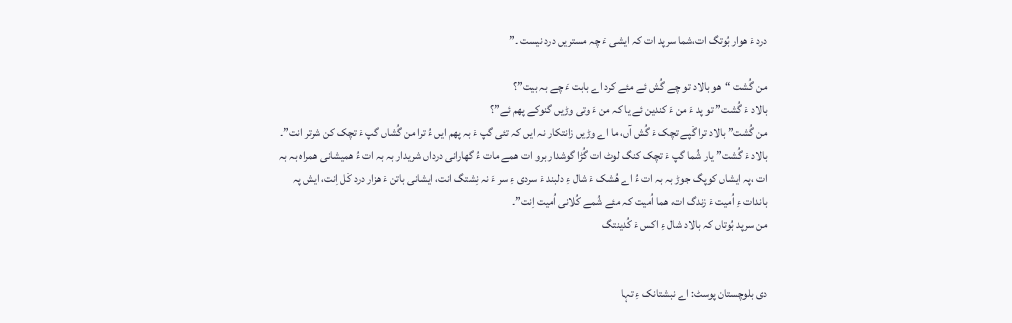درد ءٙ ھوار بُوتگ ات،شما سرپد ات کہ ایشی ءٙ چہ مستریں درد نیست ۔”

من گُشت “ھو بالاد تو چے گُش ئے مئے کرد اے بابت ءَ چے بہ بیت”؟
بالاد ءٙ گُشت” تو پد ءَ من ءَ کندین ئے یا کہ من ءَ وتی وڑیں گنوکے پھم ئے”؟
من گُشت” بالاد ترا گٙپے تچک ءٙ گُش آں، ما اے وڑیں زانتکار نہ ایں کہ تئی گپ ءٙ بہ پھم ایں ءُ ترا من گُشاں گپ ءٙ تچک کن شرتر انت”۔
بالاد ءٙ گُشت” یار شُما گپ ءٙ تچک کنگ لوٹ ات گُڑا گوشدار برو ات ھمے مات ءُ گھارانی درداں شریدار بہ بہ ات ءُ ھمیشانی ھمراہ بہ بہ ات ،پہ ایشاں کوپگ جوڑ بہ بہ ات ءُ اے ھُشک ءٙ شال ءِ دلبند ءٙ سردی ءِ سر ءَ نہ نِشتگ انت، ایشانی باتن ءٙ ھزار درد کٙل اِنت، ایش پہ باندات ءِ اُمیت ءٙ زندگ ات، ھما اُمیت کہ مئے شُمے کُلانی اُمیت اِنت”۔
من سرپد بُوتاں کہ بالاد شال ءِ اکس ءٙ کُدینتگ


دی بلوچستان پوسٹ: اے نبشتانک ءِ تہا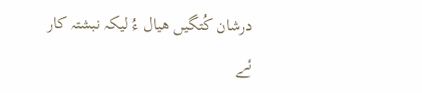درشان کُتگیں ھیال ءُ لیکہ نبشتہ کار ئے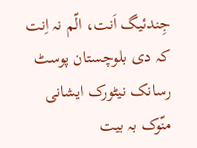جِندئیگ اَنت، الّم نہ اِنت کہ دی بلوچستان پوسٹ رسانک نیٹورک ایشانی منّوک بہ بیت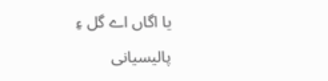یا اگاں اے گل ءِ پالیسیانی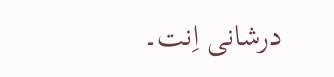درشانی اِنت۔